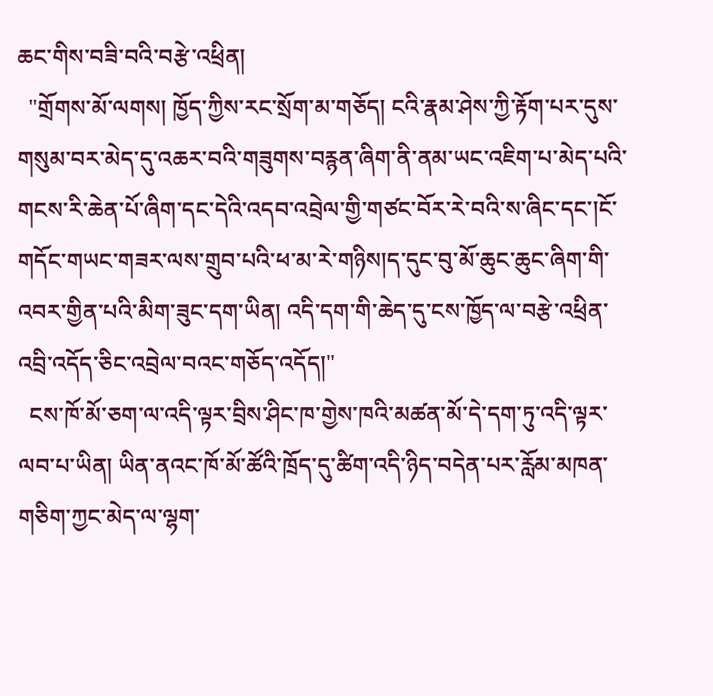ཆང་གིས་བཟི་བའི་བརྩེ་འཕྲིན།
  "གྲོགས་མོ་ལགས། ཁྱོད་ཀྱིས་རང་སྲོག་མ་གཅོད། ངའི་རྣམ་ཤེས་ཀྱི་རྟོག་པར་དུས་གསུམ་བར་མེད་དུ་འཆར་བའི་གཟུགས་བརྙན་ཞིག་ནི་ནམ་ཡང་འཇིག་པ་མེད་པའི་གངས་རི་ཆེན་པོ་ཞིག་དང་དེའི་འདབ་འབྲེལ་གྱི་གཙང་བོར་རེ་བའི་ས་ཞིང་དང་།ངོ་གདོང་གཡང་གཟར་ལས་གྲུབ་པའི་ཕ་མ་རེ་གཉིས།ད་དུང་བུ་མོ་ཆུང་ཆུང་ཞིག་གི་འབར་གྱིན་པའི་མིག་ཟུང་དག་ཡིན། འདི་དག་གི་ཆེད་དུ་ངས་ཁྱོད་ལ་བརྩེ་འཕྲིན་འབྲི་འདོད་ཅིང་འབྲེལ་བའང་གཅོད་འདོད།"
  ངས་ཁོ་མོ་ཅག་ལ་འདི་ལྟར་བྲིས་ཤིང་ཁ་གྱེས་ཁའི་མཚན་མོ་དེ་དག་ཏུ་འདི་ལྟར་ལབ་པ་ཡིན། ཡིན་ནའང་ཁོ་མོ་ཚོའི་ཁྲོད་དུ་ཚིག་འདི་ཉིད་བདེན་པར་རློམ་མཁན་གཅིག་ཀྱང་མེད་ལ་ལྷག་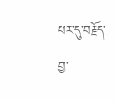པར་དུ་བརྗོད་བྱ་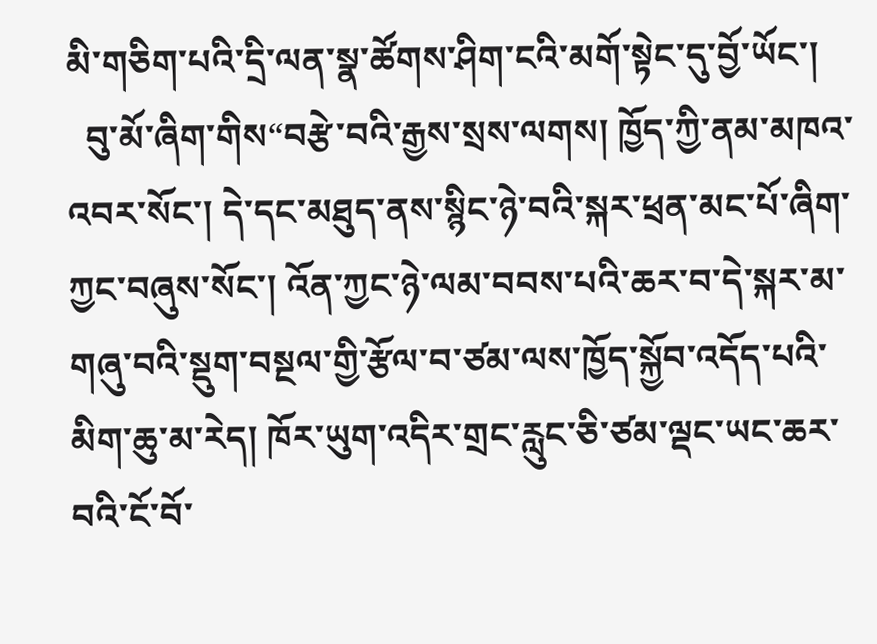མི་གཅིག་པའི་དྲི་ལན་སྣ་ཚོགས་ཤིག་ངའི་མགོ་སྟེང་དུ་བྱོ་ཡོང་།
  བུ་མོ་ཞིག་གིས“བརྩེ་བའི་རྒྱས་སྲས་ལགས། ཁྱོད་ཀྱི་ནམ་མཁའ་འབར་སོང་། དེ་དང་མཐུད་ནས་སྙིང་ཉེ་བའི་སྐར་ཕྲན་མང་པོ་ཞིག་ཀྱང་བཞུས་སོང་། འོན་ཀྱང་ཉེ་ལམ་བབས་པའི་ཆར་བ་དེ་སྐར་མ་གཞུ་བའི་སྡུག་བསྔལ་གྱི་རྩོལ་བ་ཙམ་ལས་ཁྱོད་སྐྱོབ་འདོད་པའི་མིག་ཆུ་མ་རེད། ཁོར་ཡུག་འདིར་གྲང་རླུང་ཅི་ཙམ་ལྡང་ཡང་ཆར་བའི་ངོ་བོ་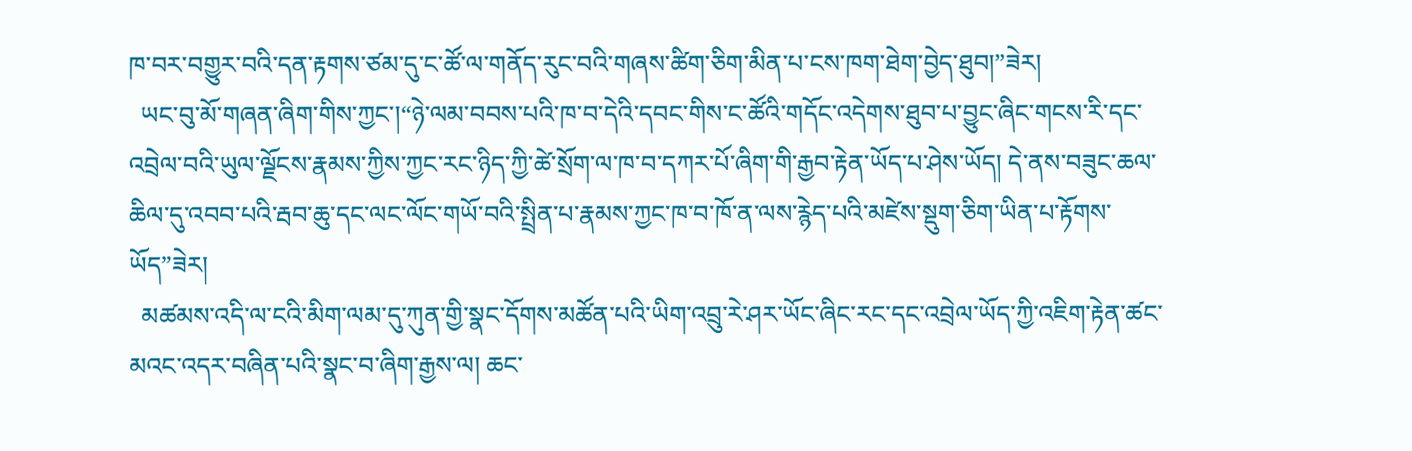ཁ་བར་བགྱུར་བའི་དན་རྟགས་ཙམ་དུ་ང་ཚོ་ལ་གནོད་རུང་བའི་གཞས་ཚིག་ཅིག་མིན་པ་ངས་ཁག་ཐེག་བྱེད་ཐུབ།”ཟེར།
  ཡང་བུ་མོ་གཞན་ཞིག་གིས་ཀྱང་།“ཉེ་ལམ་བབས་པའི་ཁ་བ་དེའི་དབང་གིས་ང་ཚོའི་གདོང་འདེགས་ཐུབ་པ་བྱུང་ཞིང་གངས་རི་དང་འབྲེལ་བའི་ཡུལ་ལྗོངས་རྣམས་ཀྱིས་ཀྱང་རང་ཉིད་ཀྱི་ཚེ་སྲོག་ལ་ཁ་བ་དཀར་པོ་ཞིག་གི་རྒྱབ་རྟེན་ཡོད་པ་ཤེས་ཡོད། དེ་ནས་བཟུང་ཆལ་ཆིལ་དུ་འབབ་པའི་རྦབ་ཆུ་དང་ལང་ལོང་གཡོ་བའི་སྤྲིན་པ་རྣམས་ཀྱང་ཁ་བ་ཁོ་ན་ལས་རྙེད་པའི་མཛེས་སྡུག་ཅིག་ཡིན་པ་རྟོགས་ཡོད”ཟེར།
  མཚམས་འདི་ལ་ངའི་མིག་ལམ་དུ་ཀུན་གྱི་སྣང་དོགས་མཚོན་པའི་ཡིག་འབྲུ་རེ་ཤར་ཡོང་ཞིང་རང་དང་འབྲེལ་ཡོད་ཀྱི་འཇིག་རྟེན་ཚང་མའང་འདར་བཞིན་པའི་སྣང་བ་ཞིག་རྒྱས་ལ། ཆང་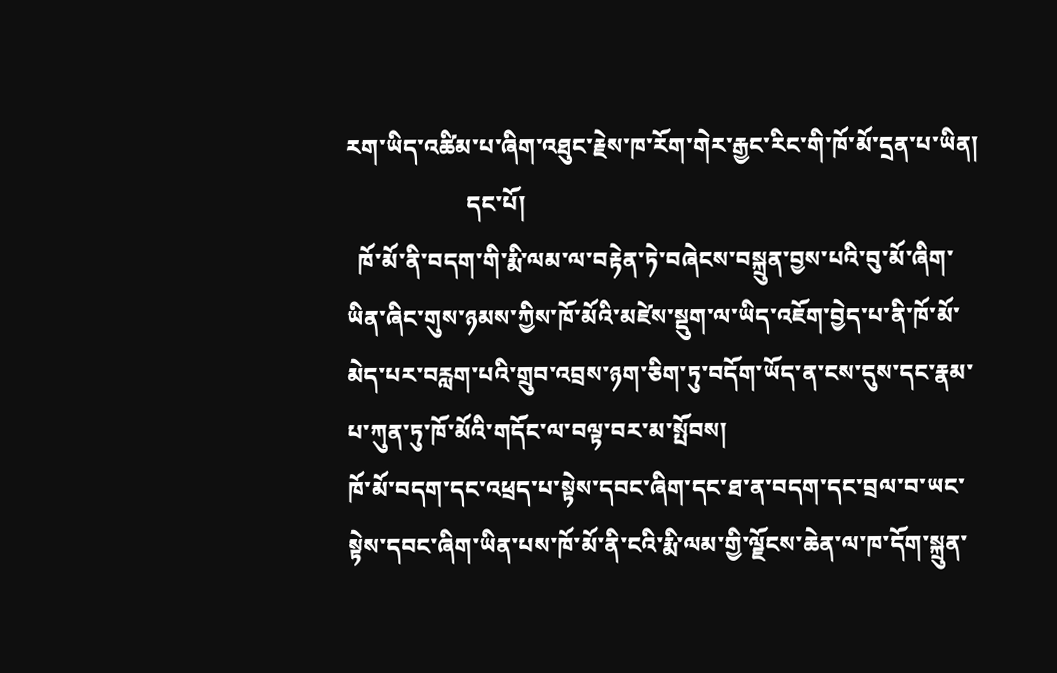རག་ཡིད་འཚིམ་པ་ཞིག་འཐུང་རྗེས་ཁ་རོག་གེར་རྒྱང་རིང་གི་ཁོ་མོ་དྲན་པ་ཡིན།
                     དང་པོ།
  ཁོ་མོ་ནི་བདག་གི་རྨི་ལམ་ལ་བརྟེན་ཏེ་བཞེངས་བསྐྲུན་བྱས་པའི་བུ་མོ་ཞིག་ཡིན་ཞིང་གུས་ཉམས་ཀྱིས་ཁོ་མོའི་མཛེས་སྡུག་ལ་ཡིད་འཇོག་བྱེད་པ་ནི་ཁོ་མོ་མེད་པར་བརླག་པའི་གྲུབ་འབྲས་ཉག་ཅིག་ཏུ་བདོག་ཡོད་ན་ངས་དུས་དང་རྣམ་པ་ཀུན་ཏུ་ཁོ་མོའི་གདོང་ལ་བལྟ་བར་མ་སྤོབས།
ཁོ་མོ་བདག་དང་འཕྲད་པ་སྟེས་དབང་ཞིག་དང་ཐ་ན་བདག་དང་བྲལ་བ་ཡང་སྟེས་དབང་ཞིག་ཡིན་པས་ཁོ་མོ་ནི་ངའི་རྨི་ལམ་གྱི་ལྗོངས་ཆེན་ལ་ཁ་དོག་སྐྲུན་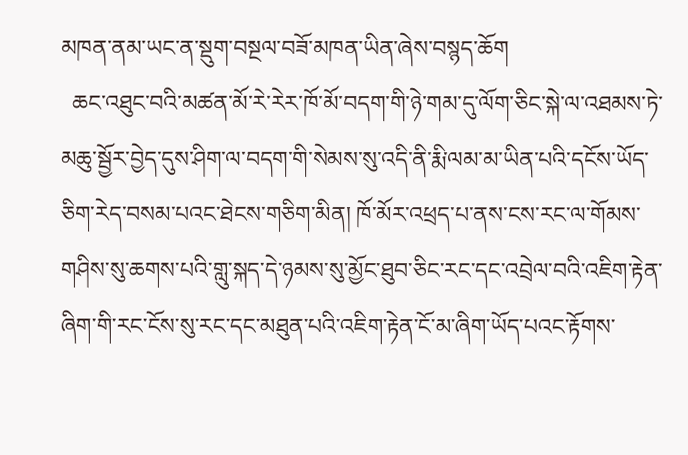མཁན་ནམ་ཡང་ན་སྡུག་བསྔལ་བཟོ་མཁན་ཡིན་ཞེས་བསྙད་ཆོག
  ཆང་འཐུང་བའི་མཚན་མོ་རེ་རེར་ཁོ་མོ་བདག་གི་ཉེ་གམ་དུ་ལོག་ཅིང་སྐེ་ལ་འཐམས་ཏེ་མཆུ་སྦྱོར་བྱེད་དུས་ཤིག་ལ་བདག་གི་སེམས་སུ་འདི་ནི་རྨི་ལམ་མ་ཡིན་པའི་དངོས་ཡོད་ཅིག་རེད་བསམ་པའང་ཐེངས་གཅིག་མིན། ཁོ་མོར་འཕྲད་པ་ནས་ངས་རང་ལ་གོམས་གཤིས་སུ་ཆགས་པའི་གླུ་སྐད་དེ་ཉམས་སུ་མྱོང་ཐུབ་ཅིང་རང་དང་འབྲེལ་བའི་འཇིག་རྟེན་ཞིག་གི་རང་ངོས་སུ་རང་དང་མཐུན་པའི་འཇིག་རྟེན་ངོ་མ་ཞིག་ཡོད་པའང་རྟོགས་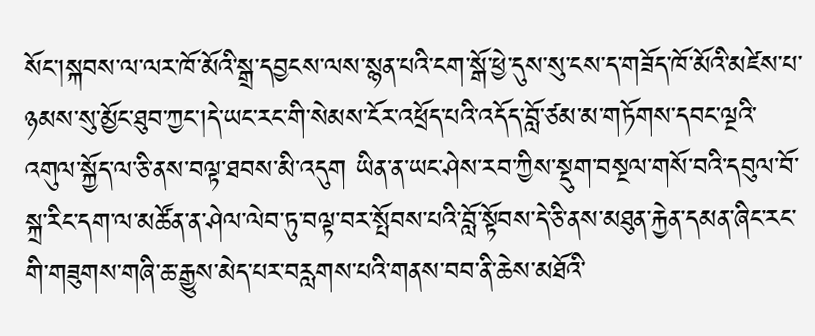སོང་།སྐབས་ལ་ལར་ཁོ་མོའི་སྒྲ་དབྱངས་ལས་སྙན་པའི་ངག་སྒོ་ཕྱེ་དུས་སུ་ངས་ད་གཟོད་ཁོ་མོའི་མཛེས་པ་ཉམས་སུ་མྱོང་ཐུབ་ཀྱང་།དེ་ཡང་རང་གི་སེམས་ངོར་འཕྲོད་པའི་འདོད་བློ་ཙམ་མ་གཏོགས་དབང་ལྔའི་འགུལ་སྐྱོད་ལ་ཅི་ནས་བལྟ་ཐབས་མི་འདུག ཡིན་ན་ཡང་ཤེས་རབ་ཀྱིས་སྡུག་བསྔལ་གསོ་བའི་དབུལ་བོ་སྐྲ་རིང་དག་ལ་མཚོན་ན་ཤེལ་ལེབ་ཏུ་བལྟ་བར་སྤོབས་པའི་བློ་སྟོབས་དེ་ཅི་ནས་མཐུན་རྐྱེན་དམན་ཞིང་རང་གི་གཟུགས་གཞི་ཆ་རྒྱུས་མེད་པར་བརླགས་པའི་གནས་བབ་ནི་ཆེས་མཐོའི་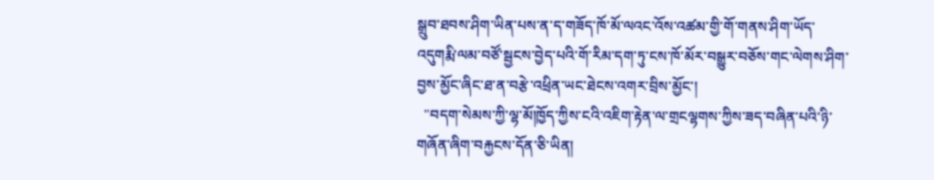སྒྲུབ་ཐབས་ཤིག་ཡིན་པས་ན་ད་གཟོད་ཁོ་མོ་ལའང་འོས་འཚམ་གྱི་གོ་གནས་ཤིག་ཡོད་འདུགརྨི་ལམ་བཙོ་སྦྱངས་བྱེད་པའི་གོ་རིམ་དག་ཏུ་ངས་ཁོ་མོར་བསྒྱུར་བཅོས་གང་ལེགས་ཤིག་བྱས་མྱོང་ཞིང་ཐ་ན་བརྩེ་འཕྲིན་ཡང་ཐེངས་འགར་བྲིས་མྱོང་།
  "བདག་སེམས་ཀྱི་ལྷ་མོ།ཁྱོད་ཀྱིས་ངའི་འཇིག་རྟེན་ལ་གྲངལྷགས་ཀྱིས་ཟད་བཞིན་པའི་ཉི་གཞོན་ཞིག་བརྐྱངས་དོན་ཅི་ཡིན།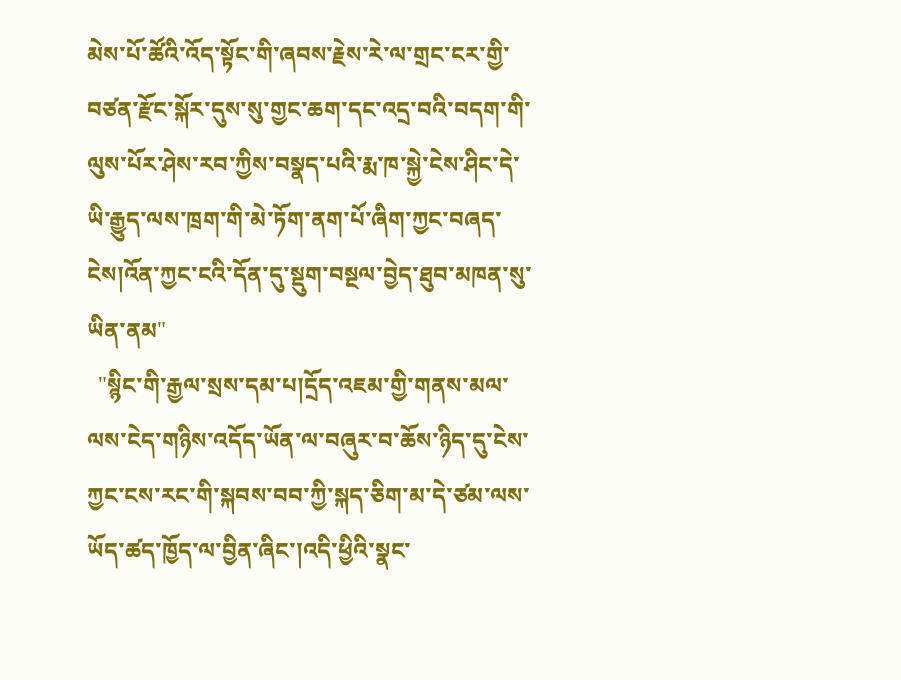མེས་པོ་ཚོའི་འོད་སྟོང་གི་ཞབས་རྗེས་རེ་ལ་གྲང་ངར་གྱི་བཙན་རྫོང་སྐོར་དུས་སུ་གྱང་ཆག་དང་འདྲ་བའི་བདག་གི་ལུས་པོར་ཤེས་རབ་ཀྱིས་བསྣད་པའི་རྨ་ཁ་སྐྱེ་ངེས་ཤིང་དེ་ཡི་རྒྱུད་ལས་ཁྲག་གི་མེ་ཏོག་ནག་པོ་ཞིག་ཀྱང་བཞད་ངེས།འོན་ཀྱང་ངའི་དོན་དུ་སྡུག་བསྔལ་བྱེད་ཐུབ་མཁན་སུ་ཡིན་ནམ"
  "སྙིང་གི་རྒྱལ་སྲས་དམ་པ།དྲོད་འཇམ་གྱི་གནས་མལ་ལས་ངེད་གཉིས་འདོད་ཡོན་ལ་བཞུར་བ་ཆོས་ཉིད་དུ་ངེས་ཀྱང་ངས་རང་གི་སྐབས་བབ་ཀྱི་སྐད་ཅིག་མ་དེ་ཙམ་ལས་ཡོད་ཚད་ཁྱོད་ལ་བྱིན་ཞིང་།འདི་ཕྱིའི་སྣང་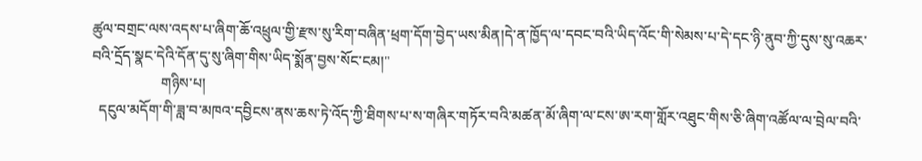ཚུལ་བགྲང་ལས་འདས་པ་ཞིག་ཆོ་འཕྲུལ་གྱི་རྫས་སུ་རིག་བཞིན་ཕྲག་དོག་བྱེད་ཡས་མིན།དེ་ན་ཁྱོད་ལ་དབང་བའི་ཡིད་འོང་གི་སེམས་པ་དེ་དང་ཉི་ནུབ་ཀྱི་དུས་སུ་འཆར་བའི་དྲོད་སྣང་དེའི་དོན་དུ་སུ་ཞིག་གིས་ཡིད་སྨོན་བྱས་སོང་ངམ།"
                   གཉིས་པ།
  དངུལ་མདོག་གི་ཟླ་བ་མཁའ་དབྱིངས་ནས་ཆས་ཏེ་འོད་ཀྱི་ཐིགས་པ་ས་གཞིར་གཏོར་བའི་མཚན་མོ་ཞིག་ལ་ངས་ཨ་རག་གློར་འཐུང་གིས་ཅི་ཞིག་འཚོལ་ལ་བྲེལ་བའི་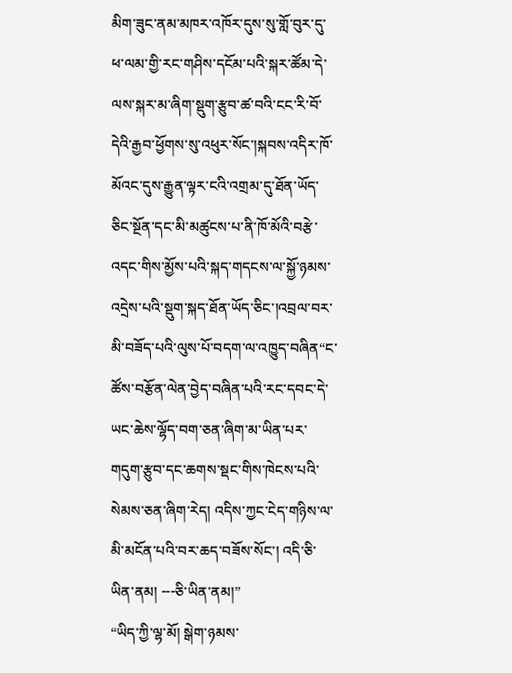མིག་ཟུང་ནམ་མཁར་འཁོར་དུས་སུ་གློ་བུར་དུ་ཕ་ལམ་གྱི་རང་གཤིས་དངོམ་པའི་སྐར་ཚོམ་དེ་ལས་སྐར་མ་ཞིག་སྡུག་རྩུབ་ཚ་བའི་ངང་རི་བོ་དེའི་རྒྱབ་ཕྱོགས་སུ་འཕུར་སོང་།སྐབས་འདིར་ཁོ་མོའང་དུས་རྒྱུན་ལྟར་ངའི་འགྲམ་དུ་ཐོན་ཡོད་ཅིང་སྔོན་དང་མི་མཚུངས་པ་ནི་ཁོ་མོའི་བརྩེ་འདང་གིས་མྱོས་པའི་སྐད་གདངས་ལ་སྐྱོ་ཉམས་འདྲེས་པའི་སྡུག་སྐད་ཐོན་ཡོད་ཅིང་།འབྲལ་བར་མི་བཟོད་པའི་ལུས་པོ་བདག་ལ་འཁྱུད་བཞིན“ང་ཚོས་བརྩོན་ལེན་བྱེད་བཞིན་པའི་རང་དབང་དེ་ཡང་ཆེས་ལྷོད་བག་ཅན་ཞིག་མ་ཡིན་པར་གདུག་རྩུབ་དང་ཆགས་སྡང་གིས་ཁེངས་པའི་སེམས་ཅན་ཞིག་རེད། འདིས་ཀྱང་ངེད་གཉིས་ལ་མི་མངོན་པའི་བར་ཆད་བཟོས་སོང་། འདི་ཅི་ཡིན་ནམ། ---ཅི་ཡིན་ནམ།”
“ཡིད་ཀྱི་ལྷ་མོ། སྒེག་ཉམས་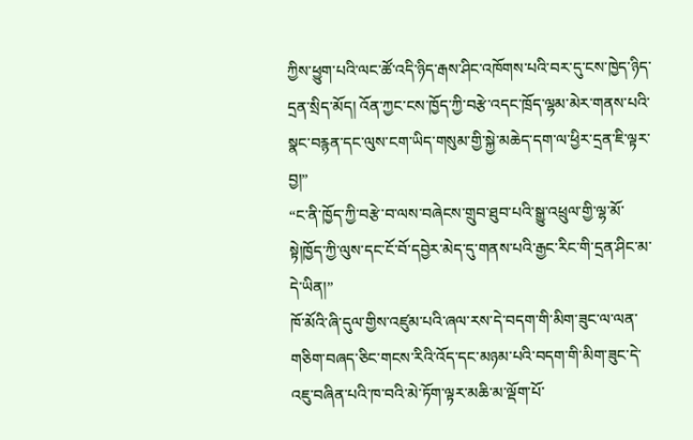ཀྱིས་ཕྱུག་པའི་ལང་ཚོ་འདི་ཉིད་རྒས་ཤིང་འཁོགས་པའི་བར་དུ་ངས་ཁྱེད་ཉིད་དྲན་སྲིད་མོད། འོན་ཀྱང་ངས་ཁྱོད་ཀྱི་བརྩེ་འདང་ཁྲོད་ལྷམ་མེར་གནས་པའི་སྣང་བརྙན་དང་ལུས་ངག་ཡིད་གསུམ་གྱི་སྐྱེ་མཆེད་དག་ལ་ཕྱིར་དྲན་ཇི་ལྟར་བྱ།”
“ང་ནི་ཁྱོད་ཀྱི་བརྩེ་བ་ལས་བཞེངས་གྲུབ་ཐུབ་པའི་སྒྱུ་འཕྲུལ་གྱི་ལྷ་མོ་སྟེ།ཁྱོད་ཀྱི་ལུས་དང་ངོ་བོ་དབྱེར་མེད་དུ་གནས་པའི་རྒྱང་རིང་གི་དྲན་ཤིང་མ་དེ་ཡིན།”
ཁོ་མོའི་ཞི་དུལ་གྱིས་འཛུམ་པའི་ཞལ་རས་དེ་བདག་གི་མིག་ཟུང་ལ་ལན་གཅིག་བཞད་ཅིང་གངས་རིའི་འོད་དང་མཉམ་པའི་བདག་གི་མིག་ཟུང་དེ་འཇུ་བཞིན་པའི་ཁ་བའི་མེ་ཏོག་ལྟར་མཆི་མ་ལྡོག་པོ་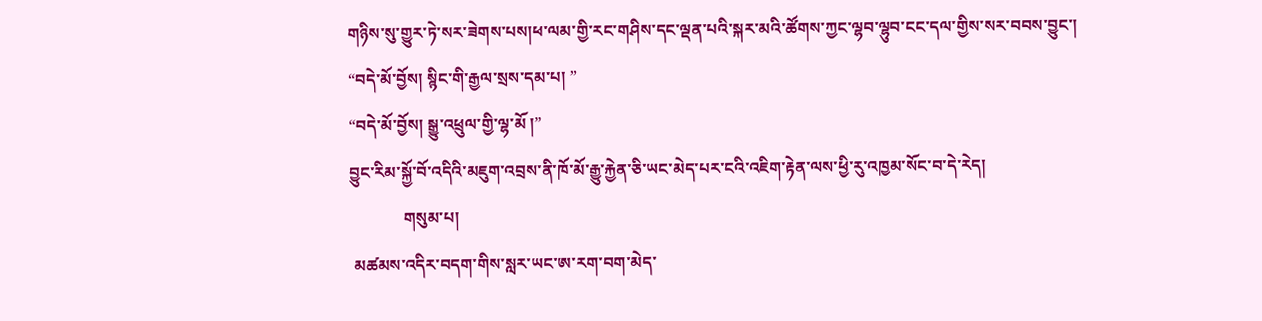གཉིས་སུ་གྱུར་ཏེ་སར་ཟེགས་པས།ཕ་ལམ་གྱི་རང་གཤིས་དང་ལྡན་པའི་སྐར་མའི་ཚོགས་ཀྱང་ལྷབ་ལྷུབ་ངང་དལ་གྱིས་སར་བབས་བྱུང་།
“བདེ་མོ་བྱོས། སྙིང་གི་རྒྱལ་སྲས་དམ་པ། ”
“བདེ་མོ་བྱོས། སྒྱུ་འཕྲུལ་གྱི་ལྷ་མོ །”
བྱུང་རིམ་སྐྱོ་བོ་འདིའི་མཇུག་འབྲས་ནི་ཁོ་མོ་རྒྱུ་རྐྱེན་ཅི་ཡང་མེད་པར་ངའི་འཇིག་རྟེན་ལས་ཕྱི་རུ་འཁྱམ་སོང་བ་དེ་རེད།
             གསུམ་པ།
 མཚམས་འདིར་བདག་གིས་སླར་ཡང་ཨ་རག་བག་མེད་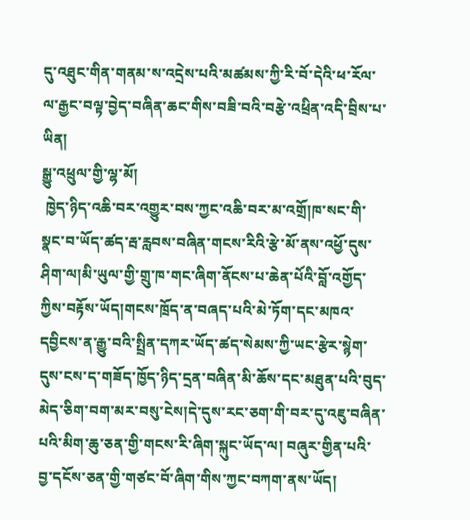དུ་འཐུང་གིན་གནམ་ས་འདྲེས་པའི་མཚམས་ཀྱི་རི་བོ་དེའི་ཕ་རོལ་ལ་རྒྱང་བལྟ་བྱེད་བཞིན་ཆང་གིས་བཟི་བའི་བརྩེ་འཕྲིན་འདི་བྲིས་པ་ཡིན།
སྒྱུ་འཕྲུལ་གྱི་ལྷ་མོ།
 ཁྱེད་ཉིད་འཆི་བར་འགྱུར་བས་ཀྱང་འཆི་བར་མ་འགྲོ།ཁ་སང་གི་སྣང་བ་ཡོད་ཚད་རྦ་རླབས་བཞིན་གངས་རིའི་རྩེ་མོ་ནས་འཕྱོ་དུས་ཤིག་ལ།མི་ཡུལ་གྱི་གྲུ་ཁ་གང་ཞིག་ནོངས་པ་ཆེན་པོའི་བློ་འགྱོད་ཀྱིས་བརྟོས་ཡོད།གངས་ཁྲོད་ན་བཞད་པའི་མེ་ཏོག་དང་མཁའ་དབྱིངས་ན་རྒྱུ་བའི་སྤྲིན་དཀར་ཡོད་ཚད་སེམས་ཀྱི་ཡང་རྩེར་སྙེག་དུས་ངས་ད་གཟོད་ཁྱོད་ཉིད་དྲན་བཞིན་མི་ཆོས་དང་མཐུན་པའི་བུད་མེད་ཅིག་བག་མར་བསུ་ངེས།དེ་དུས་རང་ཅག་གི་བར་དུ་འཇུ་བཞིན་པའི་མིག་ཆུ་ཅན་གྱི་གངས་རི་ཞིག་སྐུང་ཡོད་ལ། བཞུར་གྱིན་པའི་བྱ་དངོས་ཅན་གྱི་གཙང་བོ་ཞིག་གིས་ཀྱང་བཀག་ནས་ཡོད།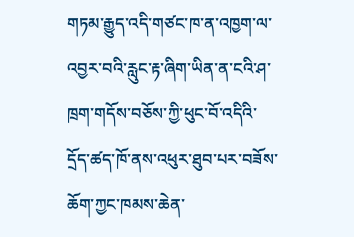གཏམ་རྒྱུད་འདི་གཙང་ཁ་ན་འཁྱག་ལ་འབྱར་བའི་རླུང་རྟ་ཞིག་ཡིན་ན་ངའི་ཤ་ཁྲག་གདོས་བཅོས་ཀྱི་ཕུང་བོ་འདིའི་དྲོད་ཚད་ཁོ་ནས་འཕུར་ཐུབ་པར་བཟོས་ཆོག་ཀྱང་ཁམས་ཆེན་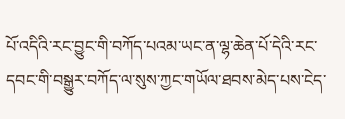པོ་འདིའི་རང་བྱུང་གི་བཀོད་པའམ་ཡང་ན་ལྷ་ཆེན་པོ་དེའི་རང་དབང་གི་བསྒྱུར་བཀོད་ལ་སུས་ཀྱང་གཡོལ་ཐབས་མེད་པས་ངེད་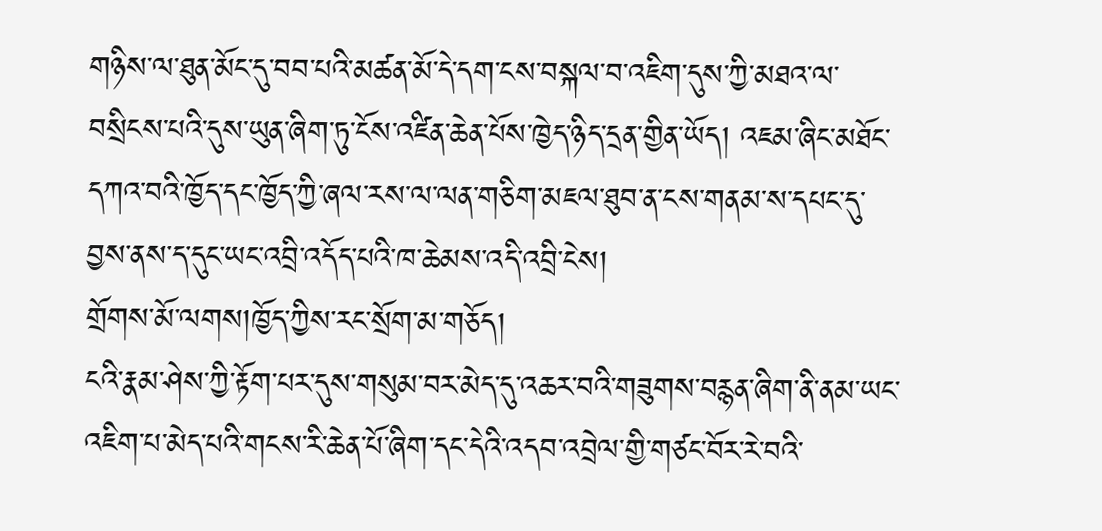གཉིས་ལ་ཐུན་མོང་དུ་བབ་པའི་མཚན་མོ་དེ་དག་ངས་བསྐལ་བ་འཇིག་དུས་ཀྱི་མཐའ་ལ་བསྲིངས་པའི་དུས་ཡུན་ཞིག་ཏུ་ངོས་འཛིན་ཆེན་པོས་ཁྱེད་ཉིད་དྲན་གྱིན་ཡོད། འཇམ་ཞིང་མཐོང་དཀའ་བའི་ཁྱོད་དང་ཁྱོད་ཀྱི་ཞལ་རས་ལ་ལན་གཅིག་མཇལ་ཐུབ་ན་ངས་གནམ་ས་དཔང་དུ་བྱས་ནས་ད་དུང་ཡང་འབྲི་འདོད་པའི་ཁ་ཆེམས་འདི་འབྲི་ངེས།
གྲོགས་མོ་ལགས།ཁྱོད་ཀྱིས་རང་སྲོག་མ་གཅོད།
ངའི་རྣམ་ཤེས་ཀྱི་རྟོག་པར་དུས་གསུམ་བར་མེད་དུ་འཆར་བའི་གཟུགས་བརྙན་ཞིག་ནི་ནམ་ཡང་འཇིག་པ་མེད་པའི་གངས་རི་ཆེན་པོ་ཞིག་དང་དེའི་འདབ་འབྲེལ་གྱི་གཙང་བོར་རེ་བའི་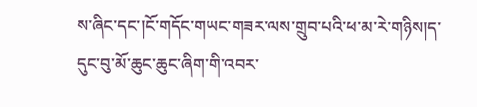ས་ཞིང་དང་།ངོ་གདོང་གཡང་གཟར་ལས་གྲུབ་པའི་ཕ་མ་རེ་གཉིས།ད་དུང་བུ་མོ་ཆུང་ཆུང་ཞིག་གི་འབར་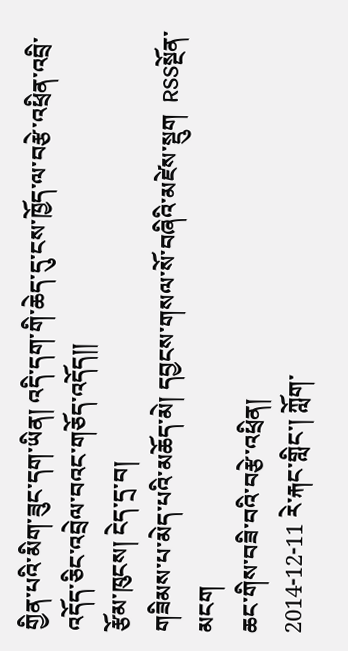གྱིན་པའི་མིག་ཟུང་དག་ཡིན། འདི་དག་གི་ཆེད་དུ་ངས་ཁྱོད་ལ་བརྩེ་འཕྲིན་འབྲི་འདོད་ཅིང་འབྲེལ་བའང་གཅོད་འདོད།།
རྩོམ་ཁུངས། ངེད་དྲ་བ།
གཟིམས་པ་མེད་པའི་མཆོད་མེ། དབྱངས་གསལ་སོ་བཞིའི་མཛེས་སྡུག  RSSསྔོན་མངག
ཆང་གིས་བཟི་བའི་བརྩེ་འཕྲིན།
2014-12-11 རེ་རྐང་གླིང་། ཀློག་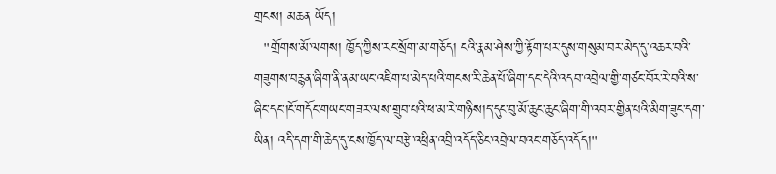གྲངས། མཆན ཡོད།
  "གྲོགས་མོ་ལགས། ཁྱོད་ཀྱིས་རང་སྲོག་མ་གཅོད། ངའི་རྣམ་ཤེས་ཀྱི་རྟོག་པར་དུས་གསུམ་བར་མེད་དུ་འཆར་བའི་གཟུགས་བརྙན་ཞིག་ནི་ནམ་ཡང་འཇིག་པ་མེད་པའི་གངས་རི་ཆེན་པོ་ཞིག་དང་དེའི་འདབ་འབྲེལ་གྱི་གཙང་བོར་རེ་བའི་ས་ཞིང་དང་།ངོ་གདོང་གཡང་གཟར་ལས་གྲུབ་པའི་ཕ་མ་རེ་གཉིས།ད་དུང་བུ་མོ་ཆུང་ཆུང་ཞིག་གི་འབར་གྱིན་པའི་མིག་ཟུང་དག་ཡིན། འདི་དག་གི་ཆེད་དུ་ངས་ཁྱོད་ལ་བརྩེ་འཕྲིན་འབྲི་འདོད་ཅིང་འབྲེལ་བའང་གཅོད་འདོད།"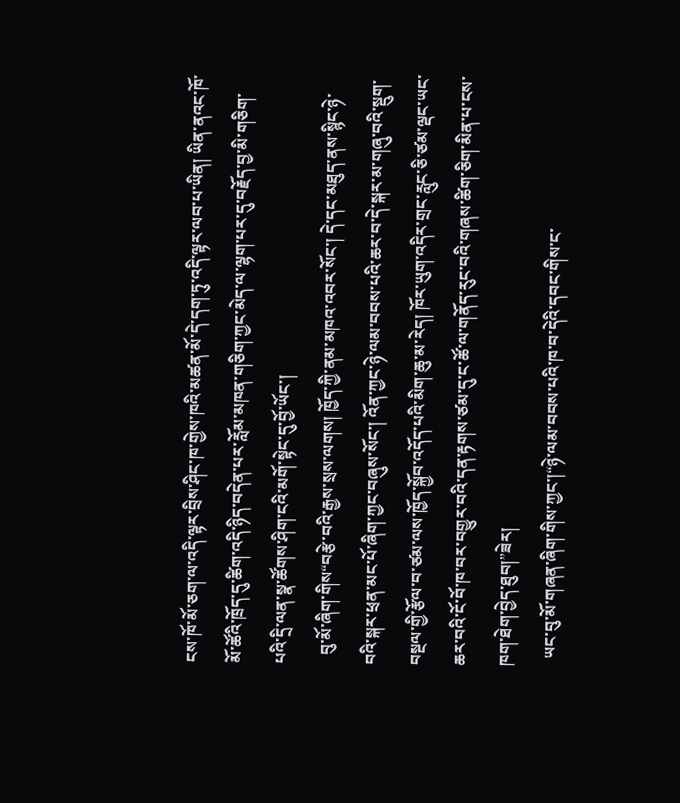ངས་ཁོ་མོ་ཅག་ལ་འདི་ལྟར་བྲིས་ཤིང་ཁ་གྱེས་ཁའི་མཚན་མོ་དེ་དག་ཏུ་འདི་ལྟར་ལབ་པ་ཡིན། ཡིན་ནའང་ཁོ་མོ་ཚོའི་ཁྲོད་དུ་ཚིག་འདི་ཉིད་བདེན་པར་རློམ་མཁན་གཅིག་ཀྱང་མེད་ལ་ལྷག་པར་དུ་བརྗོད་བྱ་མི་གཅིག་པའི་དྲི་ལན་སྣ་ཚོགས་ཤིག་ངའི་མགོ་སྟེང་དུ་བྱོ་ཡོང་།
  བུ་མོ་ཞིག་གིས“བརྩེ་བའི་རྒྱས་སྲས་ལགས། ཁྱོད་ཀྱི་ནམ་མཁའ་འབར་སོང་། དེ་དང་མཐུད་ནས་སྙིང་ཉེ་བའི་སྐར་ཕྲན་མང་པོ་ཞིག་ཀྱང་བཞུས་སོང་། འོན་ཀྱང་ཉེ་ལམ་བབས་པའི་ཆར་བ་དེ་སྐར་མ་གཞུ་བའི་སྡུག་བསྔལ་གྱི་རྩོལ་བ་ཙམ་ལས་ཁྱོད་སྐྱོབ་འདོད་པའི་མིག་ཆུ་མ་རེད། ཁོར་ཡུག་འདིར་གྲང་རླུང་ཅི་ཙམ་ལྡང་ཡང་ཆར་བའི་ངོ་བོ་ཁ་བར་བགྱུར་བའི་དན་རྟགས་ཙམ་དུ་ང་ཚོ་ལ་གནོད་རུང་བའི་གཞས་ཚིག་ཅིག་མིན་པ་ངས་ཁག་ཐེག་བྱེད་ཐུབ།”ཟེར།
  ཡང་བུ་མོ་གཞན་ཞིག་གིས་ཀྱང་།“ཉེ་ལམ་བབས་པའི་ཁ་བ་དེའི་དབང་གིས་ང་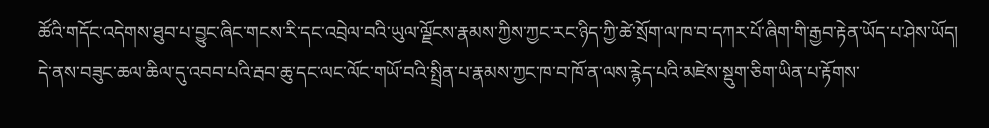ཚོའི་གདོང་འདེགས་ཐུབ་པ་བྱུང་ཞིང་གངས་རི་དང་འབྲེལ་བའི་ཡུལ་ལྗོངས་རྣམས་ཀྱིས་ཀྱང་རང་ཉིད་ཀྱི་ཚེ་སྲོག་ལ་ཁ་བ་དཀར་པོ་ཞིག་གི་རྒྱབ་རྟེན་ཡོད་པ་ཤེས་ཡོད། དེ་ནས་བཟུང་ཆལ་ཆིལ་དུ་འབབ་པའི་རྦབ་ཆུ་དང་ལང་ལོང་གཡོ་བའི་སྤྲིན་པ་རྣམས་ཀྱང་ཁ་བ་ཁོ་ན་ལས་རྙེད་པའི་མཛེས་སྡུག་ཅིག་ཡིན་པ་རྟོགས་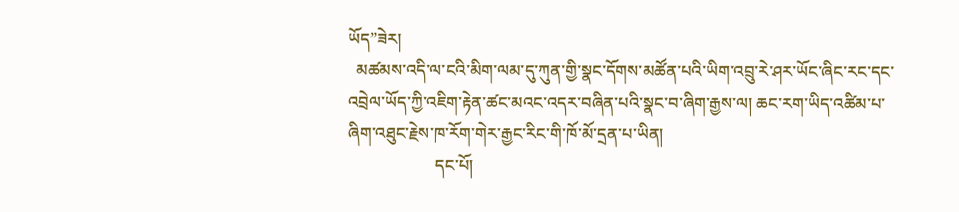ཡོད”ཟེར།
  མཚམས་འདི་ལ་ངའི་མིག་ལམ་དུ་ཀུན་གྱི་སྣང་དོགས་མཚོན་པའི་ཡིག་འབྲུ་རེ་ཤར་ཡོང་ཞིང་རང་དང་འབྲེལ་ཡོད་ཀྱི་འཇིག་རྟེན་ཚང་མའང་འདར་བཞིན་པའི་སྣང་བ་ཞིག་རྒྱས་ལ། ཆང་རག་ཡིད་འཚིམ་པ་ཞིག་འཐུང་རྗེས་ཁ་རོག་གེར་རྒྱང་རིང་གི་ཁོ་མོ་དྲན་པ་ཡིན།
                     དང་པོ།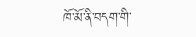ཁོ་མོ་ནི་བདག་གི་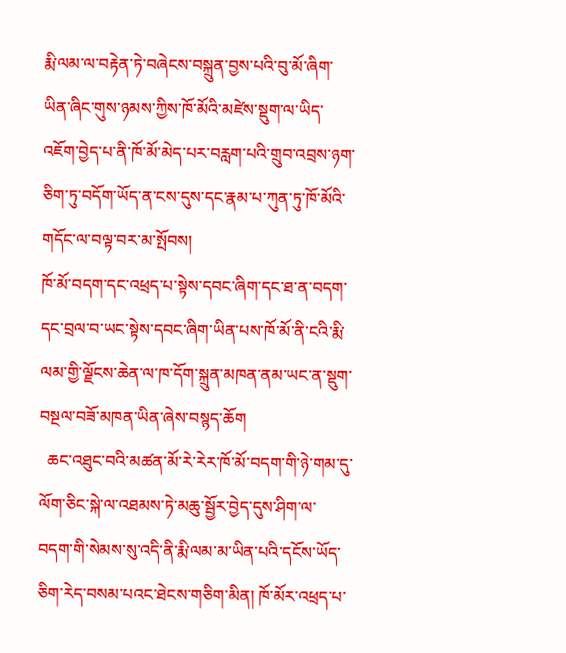རྨི་ལམ་ལ་བརྟེན་ཏེ་བཞེངས་བསྐྲུན་བྱས་པའི་བུ་མོ་ཞིག་ཡིན་ཞིང་གུས་ཉམས་ཀྱིས་ཁོ་མོའི་མཛེས་སྡུག་ལ་ཡིད་འཇོག་བྱེད་པ་ནི་ཁོ་མོ་མེད་པར་བརླག་པའི་གྲུབ་འབྲས་ཉག་ཅིག་ཏུ་བདོག་ཡོད་ན་ངས་དུས་དང་རྣམ་པ་ཀུན་ཏུ་ཁོ་མོའི་གདོང་ལ་བལྟ་བར་མ་སྤོབས།
ཁོ་མོ་བདག་དང་འཕྲད་པ་སྟེས་དབང་ཞིག་དང་ཐ་ན་བདག་དང་བྲལ་བ་ཡང་སྟེས་དབང་ཞིག་ཡིན་པས་ཁོ་མོ་ནི་ངའི་རྨི་ལམ་གྱི་ལྗོངས་ཆེན་ལ་ཁ་དོག་སྐྲུན་མཁན་ནམ་ཡང་ན་སྡུག་བསྔལ་བཟོ་མཁན་ཡིན་ཞེས་བསྙད་ཆོག
  ཆང་འཐུང་བའི་མཚན་མོ་རེ་རེར་ཁོ་མོ་བདག་གི་ཉེ་གམ་དུ་ལོག་ཅིང་སྐེ་ལ་འཐམས་ཏེ་མཆུ་སྦྱོར་བྱེད་དུས་ཤིག་ལ་བདག་གི་སེམས་སུ་འདི་ནི་རྨི་ལམ་མ་ཡིན་པའི་དངོས་ཡོད་ཅིག་རེད་བསམ་པའང་ཐེངས་གཅིག་མིན། ཁོ་མོར་འཕྲད་པ་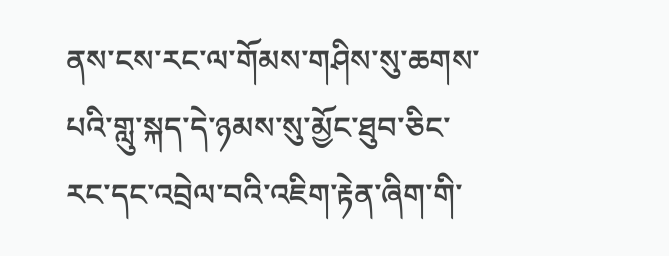ནས་ངས་རང་ལ་གོམས་གཤིས་སུ་ཆགས་པའི་གླུ་སྐད་དེ་ཉམས་སུ་མྱོང་ཐུབ་ཅིང་རང་དང་འབྲེལ་བའི་འཇིག་རྟེན་ཞིག་གི་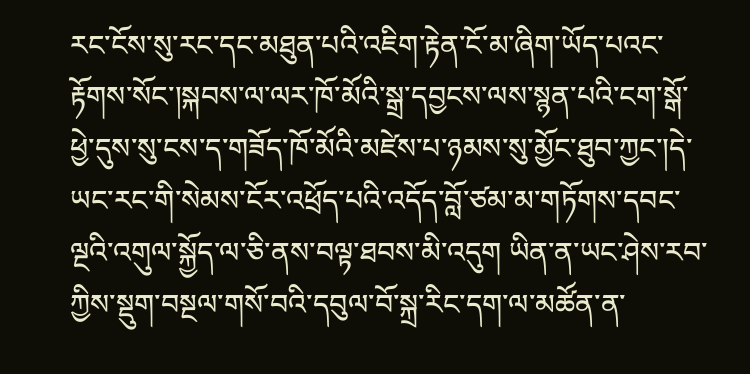རང་ངོས་སུ་རང་དང་མཐུན་པའི་འཇིག་རྟེན་ངོ་མ་ཞིག་ཡོད་པའང་རྟོགས་སོང་།སྐབས་ལ་ལར་ཁོ་མོའི་སྒྲ་དབྱངས་ལས་སྙན་པའི་ངག་སྒོ་ཕྱེ་དུས་སུ་ངས་ད་གཟོད་ཁོ་མོའི་མཛེས་པ་ཉམས་སུ་མྱོང་ཐུབ་ཀྱང་།དེ་ཡང་རང་གི་སེམས་ངོར་འཕྲོད་པའི་འདོད་བློ་ཙམ་མ་གཏོགས་དབང་ལྔའི་འགུལ་སྐྱོད་ལ་ཅི་ནས་བལྟ་ཐབས་མི་འདུག ཡིན་ན་ཡང་ཤེས་རབ་ཀྱིས་སྡུག་བསྔལ་གསོ་བའི་དབུལ་བོ་སྐྲ་རིང་དག་ལ་མཚོན་ན་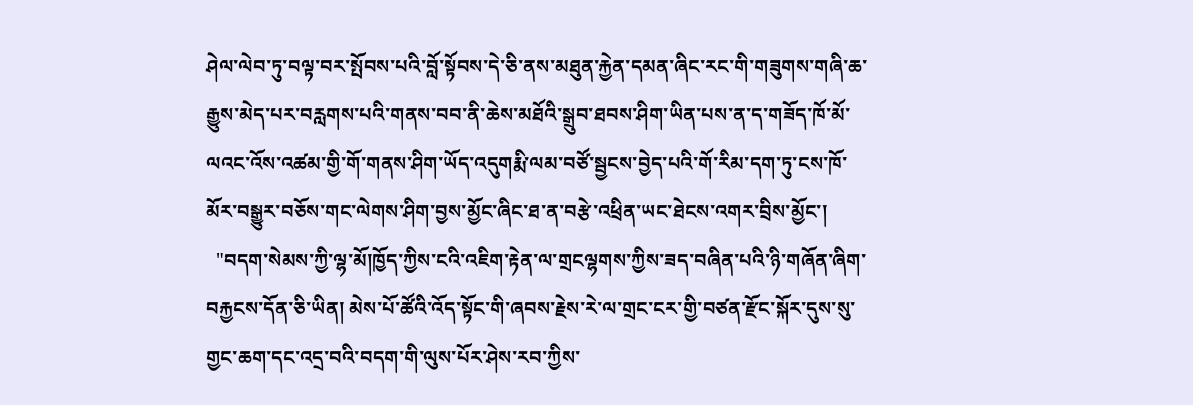ཤེལ་ལེབ་ཏུ་བལྟ་བར་སྤོབས་པའི་བློ་སྟོབས་དེ་ཅི་ནས་མཐུན་རྐྱེན་དམན་ཞིང་རང་གི་གཟུགས་གཞི་ཆ་རྒྱུས་མེད་པར་བརླགས་པའི་གནས་བབ་ནི་ཆེས་མཐོའི་སྒྲུབ་ཐབས་ཤིག་ཡིན་པས་ན་ད་གཟོད་ཁོ་མོ་ལའང་འོས་འཚམ་གྱི་གོ་གནས་ཤིག་ཡོད་འདུགརྨི་ལམ་བཙོ་སྦྱངས་བྱེད་པའི་གོ་རིམ་དག་ཏུ་ངས་ཁོ་མོར་བསྒྱུར་བཅོས་གང་ལེགས་ཤིག་བྱས་མྱོང་ཞིང་ཐ་ན་བརྩེ་འཕྲིན་ཡང་ཐེངས་འགར་བྲིས་མྱོང་།
  "བདག་སེམས་ཀྱི་ལྷ་མོ།ཁྱོད་ཀྱིས་ངའི་འཇིག་རྟེན་ལ་གྲངལྷགས་ཀྱིས་ཟད་བཞིན་པའི་ཉི་གཞོན་ཞིག་བརྐྱངས་དོན་ཅི་ཡིན། མེས་པོ་ཚོའི་འོད་སྟོང་གི་ཞབས་རྗེས་རེ་ལ་གྲང་ངར་གྱི་བཙན་རྫོང་སྐོར་དུས་སུ་གྱང་ཆག་དང་འདྲ་བའི་བདག་གི་ལུས་པོར་ཤེས་རབ་ཀྱིས་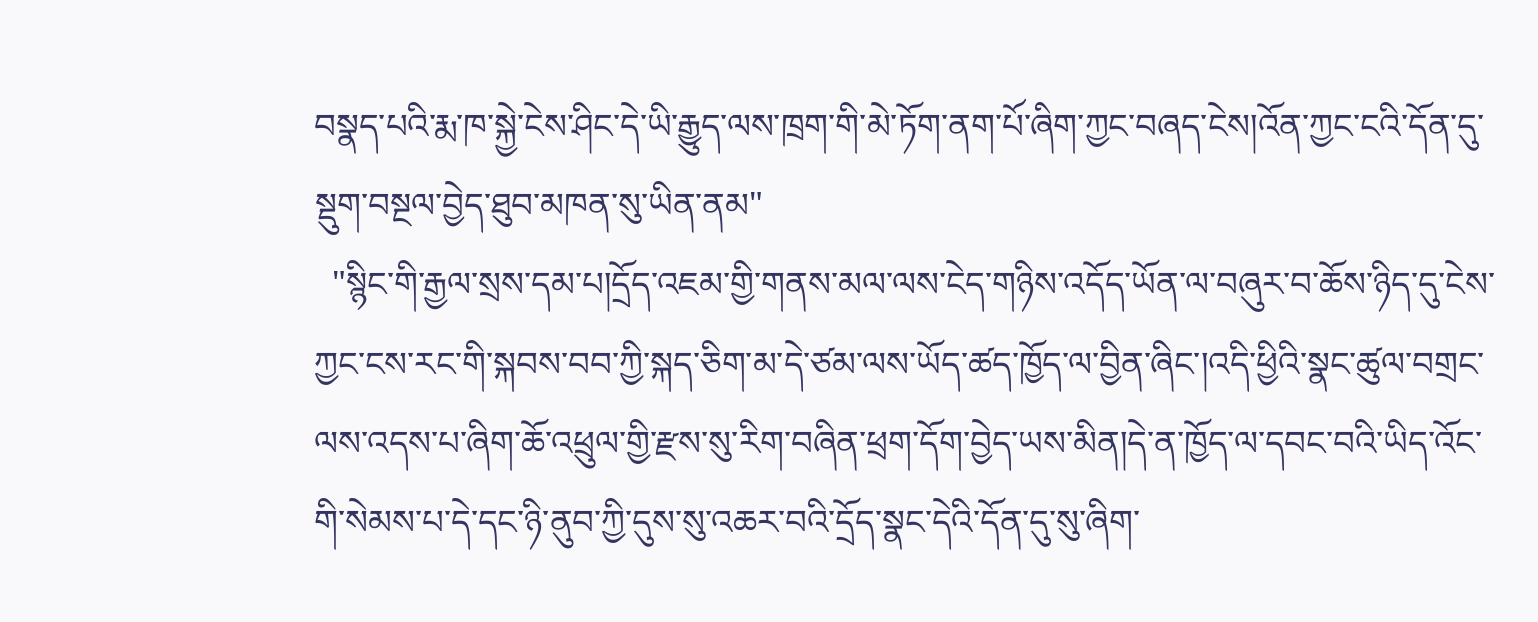བསྣད་པའི་རྨ་ཁ་སྐྱེ་ངེས་ཤིང་དེ་ཡི་རྒྱུད་ལས་ཁྲག་གི་མེ་ཏོག་ནག་པོ་ཞིག་ཀྱང་བཞད་ངེས།འོན་ཀྱང་ངའི་དོན་དུ་སྡུག་བསྔལ་བྱེད་ཐུབ་མཁན་སུ་ཡིན་ནམ"
  "སྙིང་གི་རྒྱལ་སྲས་དམ་པ།དྲོད་འཇམ་གྱི་གནས་མལ་ལས་ངེད་གཉིས་འདོད་ཡོན་ལ་བཞུར་བ་ཆོས་ཉིད་དུ་ངེས་ཀྱང་ངས་རང་གི་སྐབས་བབ་ཀྱི་སྐད་ཅིག་མ་དེ་ཙམ་ལས་ཡོད་ཚད་ཁྱོད་ལ་བྱིན་ཞིང་།འདི་ཕྱིའི་སྣང་ཚུལ་བགྲང་ལས་འདས་པ་ཞིག་ཆོ་འཕྲུལ་གྱི་རྫས་སུ་རིག་བཞིན་ཕྲག་དོག་བྱེད་ཡས་མིན།དེ་ན་ཁྱོད་ལ་དབང་བའི་ཡིད་འོང་གི་སེམས་པ་དེ་དང་ཉི་ནུབ་ཀྱི་དུས་སུ་འཆར་བའི་དྲོད་སྣང་དེའི་དོན་དུ་སུ་ཞིག་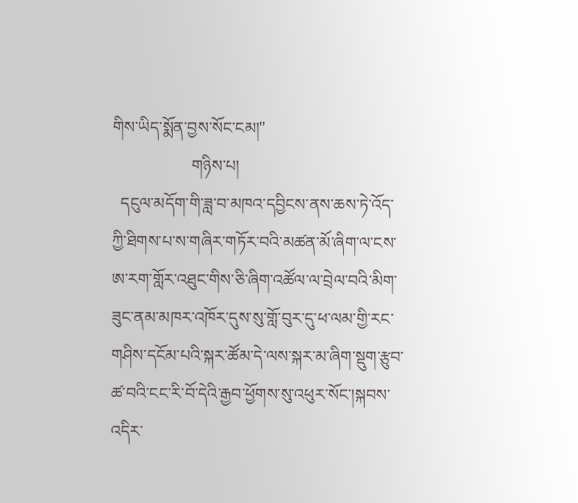གིས་ཡིད་སྨོན་བྱས་སོང་ངམ།"
                   གཉིས་པ།
  དངུལ་མདོག་གི་ཟླ་བ་མཁའ་དབྱིངས་ནས་ཆས་ཏེ་འོད་ཀྱི་ཐིགས་པ་ས་གཞིར་གཏོར་བའི་མཚན་མོ་ཞིག་ལ་ངས་ཨ་རག་གློར་འཐུང་གིས་ཅི་ཞིག་འཚོལ་ལ་བྲེལ་བའི་མིག་ཟུང་ནམ་མཁར་འཁོར་དུས་སུ་གློ་བུར་དུ་ཕ་ལམ་གྱི་རང་གཤིས་དངོམ་པའི་སྐར་ཚོམ་དེ་ལས་སྐར་མ་ཞིག་སྡུག་རྩུབ་ཚ་བའི་ངང་རི་བོ་དེའི་རྒྱབ་ཕྱོགས་སུ་འཕུར་སོང་།སྐབས་འདིར་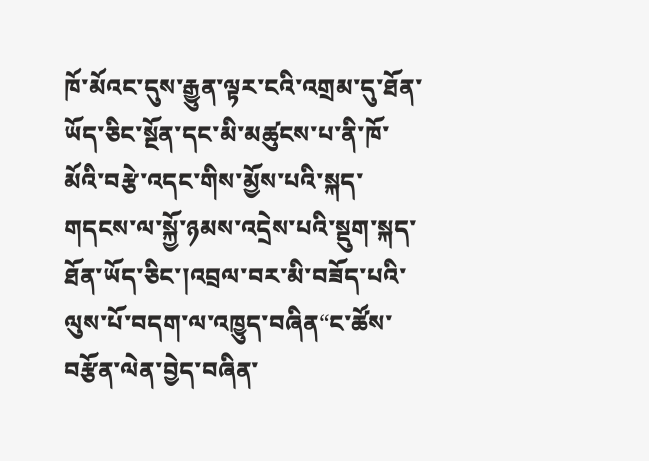ཁོ་མོའང་དུས་རྒྱུན་ལྟར་ངའི་འགྲམ་དུ་ཐོན་ཡོད་ཅིང་སྔོན་དང་མི་མཚུངས་པ་ནི་ཁོ་མོའི་བརྩེ་འདང་གིས་མྱོས་པའི་སྐད་གདངས་ལ་སྐྱོ་ཉམས་འདྲེས་པའི་སྡུག་སྐད་ཐོན་ཡོད་ཅིང་།འབྲལ་བར་མི་བཟོད་པའི་ལུས་པོ་བདག་ལ་འཁྱུད་བཞིན“ང་ཚོས་བརྩོན་ལེན་བྱེད་བཞིན་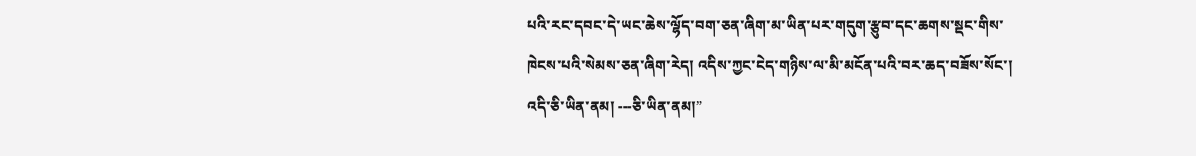པའི་རང་དབང་དེ་ཡང་ཆེས་ལྷོད་བག་ཅན་ཞིག་མ་ཡིན་པར་གདུག་རྩུབ་དང་ཆགས་སྡང་གིས་ཁེངས་པའི་སེམས་ཅན་ཞིག་རེད། འདིས་ཀྱང་ངེད་གཉིས་ལ་མི་མངོན་པའི་བར་ཆད་བཟོས་སོང་། འདི་ཅི་ཡིན་ནམ། ---ཅི་ཡིན་ནམ།”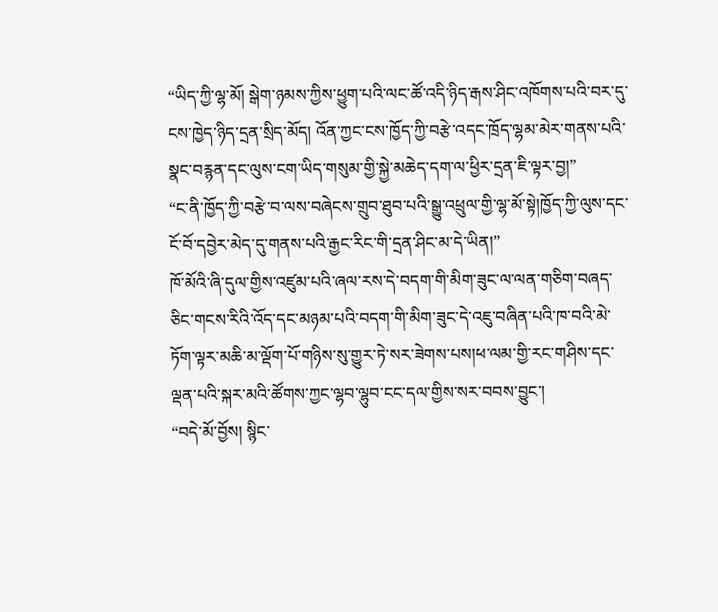“ཡིད་ཀྱི་ལྷ་མོ། སྒེག་ཉམས་ཀྱིས་ཕྱུག་པའི་ལང་ཚོ་འདི་ཉིད་རྒས་ཤིང་འཁོགས་པའི་བར་དུ་ངས་ཁྱེད་ཉིད་དྲན་སྲིད་མོད། འོན་ཀྱང་ངས་ཁྱོད་ཀྱི་བརྩེ་འདང་ཁྲོད་ལྷམ་མེར་གནས་པའི་སྣང་བརྙན་དང་ལུས་ངག་ཡིད་གསུམ་གྱི་སྐྱེ་མཆེད་དག་ལ་ཕྱིར་དྲན་ཇི་ལྟར་བྱ།”
“ང་ནི་ཁྱོད་ཀྱི་བརྩེ་བ་ལས་བཞེངས་གྲུབ་ཐུབ་པའི་སྒྱུ་འཕྲུལ་གྱི་ལྷ་མོ་སྟེ།ཁྱོད་ཀྱི་ལུས་དང་ངོ་བོ་དབྱེར་མེད་དུ་གནས་པའི་རྒྱང་རིང་གི་དྲན་ཤིང་མ་དེ་ཡིན།”
ཁོ་མོའི་ཞི་དུལ་གྱིས་འཛུམ་པའི་ཞལ་རས་དེ་བདག་གི་མིག་ཟུང་ལ་ལན་གཅིག་བཞད་ཅིང་གངས་རིའི་འོད་དང་མཉམ་པའི་བདག་གི་མིག་ཟུང་དེ་འཇུ་བཞིན་པའི་ཁ་བའི་མེ་ཏོག་ལྟར་མཆི་མ་ལྡོག་པོ་གཉིས་སུ་གྱུར་ཏེ་སར་ཟེགས་པས།ཕ་ལམ་གྱི་རང་གཤིས་དང་ལྡན་པའི་སྐར་མའི་ཚོགས་ཀྱང་ལྷབ་ལྷུབ་ངང་དལ་གྱིས་སར་བབས་བྱུང་།
“བདེ་མོ་བྱོས། སྙིང་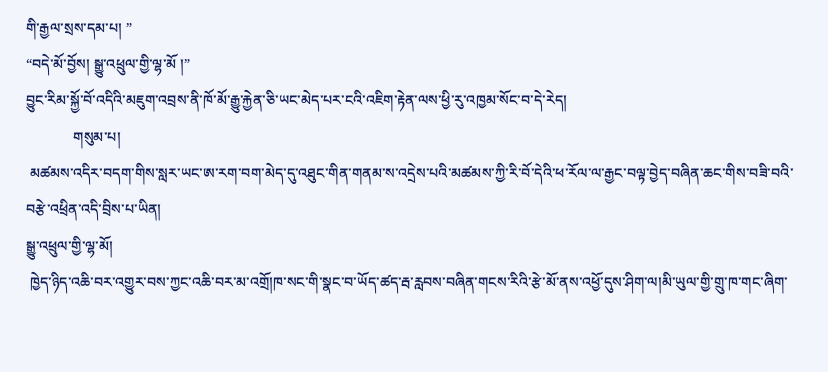གི་རྒྱལ་སྲས་དམ་པ། ”
“བདེ་མོ་བྱོས། སྒྱུ་འཕྲུལ་གྱི་ལྷ་མོ །”
བྱུང་རིམ་སྐྱོ་བོ་འདིའི་མཇུག་འབྲས་ནི་ཁོ་མོ་རྒྱུ་རྐྱེན་ཅི་ཡང་མེད་པར་ངའི་འཇིག་རྟེན་ལས་ཕྱི་རུ་འཁྱམ་སོང་བ་དེ་རེད།
             གསུམ་པ།
 མཚམས་འདིར་བདག་གིས་སླར་ཡང་ཨ་རག་བག་མེད་དུ་འཐུང་གིན་གནམ་ས་འདྲེས་པའི་མཚམས་ཀྱི་རི་བོ་དེའི་ཕ་རོལ་ལ་རྒྱང་བལྟ་བྱེད་བཞིན་ཆང་གིས་བཟི་བའི་བརྩེ་འཕྲིན་འདི་བྲིས་པ་ཡིན།
སྒྱུ་འཕྲུལ་གྱི་ལྷ་མོ།
 ཁྱེད་ཉིད་འཆི་བར་འགྱུར་བས་ཀྱང་འཆི་བར་མ་འགྲོ།ཁ་སང་གི་སྣང་བ་ཡོད་ཚད་རྦ་རླབས་བཞིན་གངས་རིའི་རྩེ་མོ་ནས་འཕྱོ་དུས་ཤིག་ལ།མི་ཡུལ་གྱི་གྲུ་ཁ་གང་ཞིག་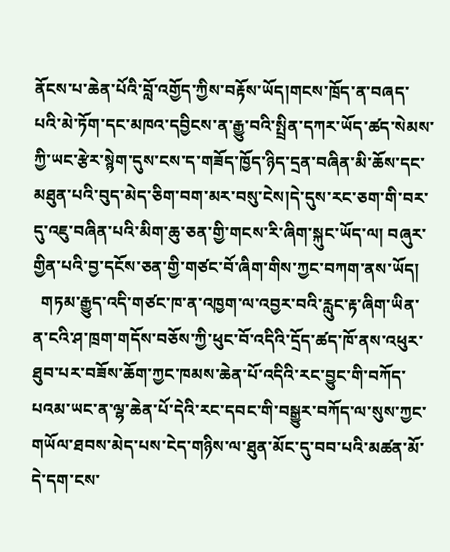ནོངས་པ་ཆེན་པོའི་བློ་འགྱོད་ཀྱིས་བརྟོས་ཡོད།གངས་ཁྲོད་ན་བཞད་པའི་མེ་ཏོག་དང་མཁའ་དབྱིངས་ན་རྒྱུ་བའི་སྤྲིན་དཀར་ཡོད་ཚད་སེམས་ཀྱི་ཡང་རྩེར་སྙེག་དུས་ངས་ད་གཟོད་ཁྱོད་ཉིད་དྲན་བཞིན་མི་ཆོས་དང་མཐུན་པའི་བུད་མེད་ཅིག་བག་མར་བསུ་ངེས།དེ་དུས་རང་ཅག་གི་བར་དུ་འཇུ་བཞིན་པའི་མིག་ཆུ་ཅན་གྱི་གངས་རི་ཞིག་སྐུང་ཡོད་ལ། བཞུར་གྱིན་པའི་བྱ་དངོས་ཅན་གྱི་གཙང་བོ་ཞིག་གིས་ཀྱང་བཀག་ནས་ཡོད།
  གཏམ་རྒྱུད་འདི་གཙང་ཁ་ན་འཁྱག་ལ་འབྱར་བའི་རླུང་རྟ་ཞིག་ཡིན་ན་ངའི་ཤ་ཁྲག་གདོས་བཅོས་ཀྱི་ཕུང་བོ་འདིའི་དྲོད་ཚད་ཁོ་ནས་འཕུར་ཐུབ་པར་བཟོས་ཆོག་ཀྱང་ཁམས་ཆེན་པོ་འདིའི་རང་བྱུང་གི་བཀོད་པའམ་ཡང་ན་ལྷ་ཆེན་པོ་དེའི་རང་དབང་གི་བསྒྱུར་བཀོད་ལ་སུས་ཀྱང་གཡོལ་ཐབས་མེད་པས་ངེད་གཉིས་ལ་ཐུན་མོང་དུ་བབ་པའི་མཚན་མོ་དེ་དག་ངས་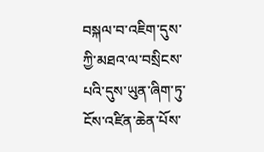བསྐལ་བ་འཇིག་དུས་ཀྱི་མཐའ་ལ་བསྲིངས་པའི་དུས་ཡུན་ཞིག་ཏུ་ངོས་འཛིན་ཆེན་པོས་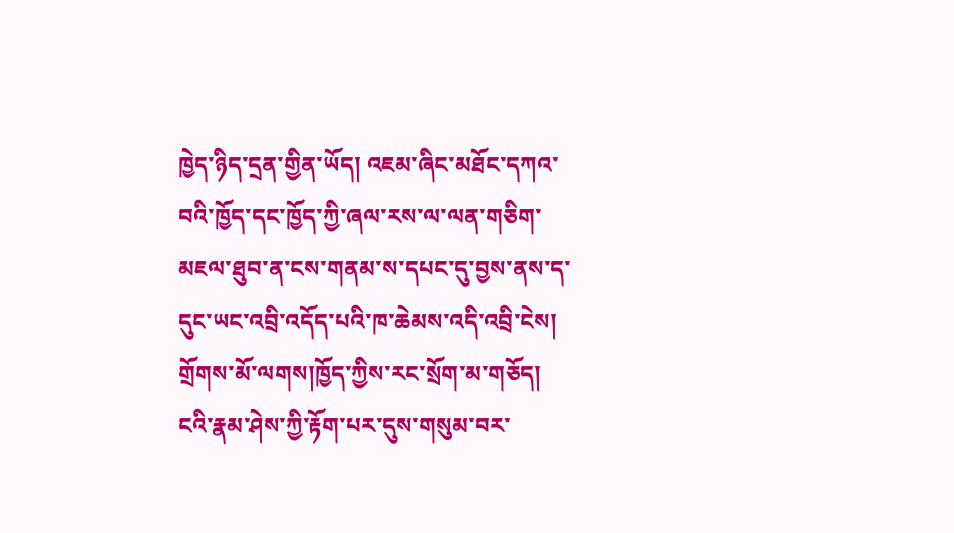ཁྱེད་ཉིད་དྲན་གྱིན་ཡོད། འཇམ་ཞིང་མཐོང་དཀའ་བའི་ཁྱོད་དང་ཁྱོད་ཀྱི་ཞལ་རས་ལ་ལན་གཅིག་མཇལ་ཐུབ་ན་ངས་གནམ་ས་དཔང་དུ་བྱས་ནས་ད་དུང་ཡང་འབྲི་འདོད་པའི་ཁ་ཆེམས་འདི་འབྲི་ངེས།
གྲོགས་མོ་ལགས།ཁྱོད་ཀྱིས་རང་སྲོག་མ་གཅོད།
ངའི་རྣམ་ཤེས་ཀྱི་རྟོག་པར་དུས་གསུམ་བར་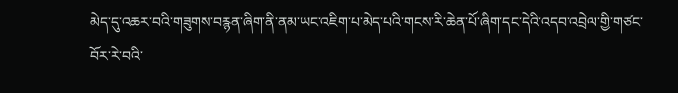མེད་དུ་འཆར་བའི་གཟུགས་བརྙན་ཞིག་ནི་ནམ་ཡང་འཇིག་པ་མེད་པའི་གངས་རི་ཆེན་པོ་ཞིག་དང་དེའི་འདབ་འབྲེལ་གྱི་གཙང་བོར་རེ་བའི་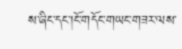ས་ཞིང་དང་།ངོ་གདོང་གཡང་གཟར་ལས་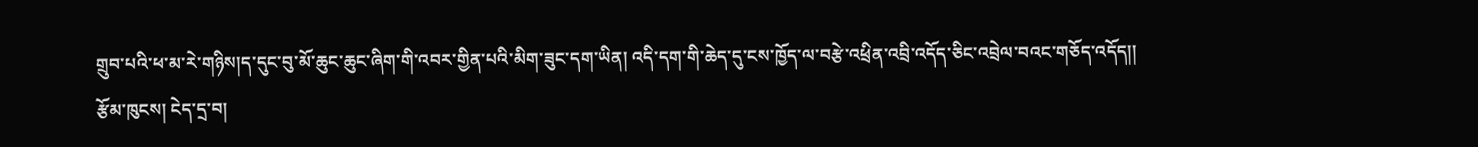གྲུབ་པའི་ཕ་མ་རེ་གཉིས།ད་དུང་བུ་མོ་ཆུང་ཆུང་ཞིག་གི་འབར་གྱིན་པའི་མིག་ཟུང་དག་ཡིན། འདི་དག་གི་ཆེད་དུ་ངས་ཁྱོད་ལ་བརྩེ་འཕྲིན་འབྲི་འདོད་ཅིང་འབྲེལ་བའང་གཅོད་འདོད།།
རྩོམ་ཁུངས། ངེད་དྲ་བ།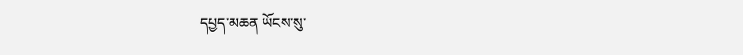དཔྱད་མཆན ཡོངས་སུ་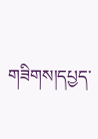གཟིགས།དཔྱད་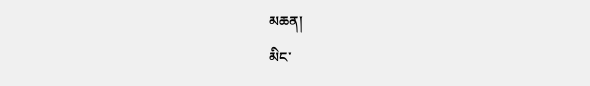མཆན།
མིང་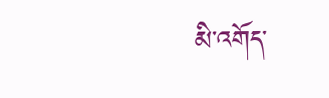མི་འགོད་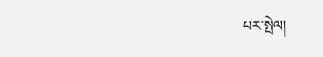པར་སྤེལ།